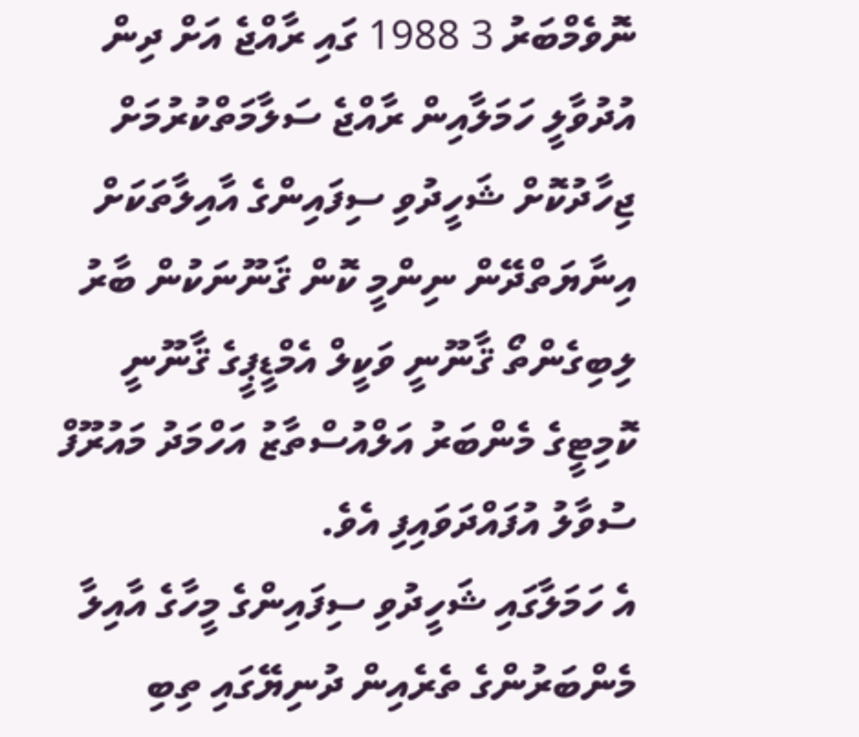ނޮވެމްބަރު 3 1988 ގައި ރާއްޖެ އަށް ދިން އުދުވާލީ ހަމަލާއިން ރާއްޖެ ސަލާމަތްކުރުމަށް ޖިހާދުކޮށް ޝަހީދުވި ސިފައިންގެ އާއިލާތަކަށް އިނާޔަތްދޭން ނިންމީ ކޮން ޤަނޫނަކުން ބާރު ލިބިގެންތޯ ޤާނޫނީ ވަކީލް އެމްޑީޕީގެ ޤާނޫނީ ކޮމިޓީގެ މެންބަރު އަލްއުސްތާޒު އަހްމަދު މައުރޫފް ސުވާލު އުފައްދަވައިފި އެވެ.
އެ ހަމަލާގައި ޝަހީދުވި ސިފައިންގެ މީހާގެ އާއިލާ މެންބަރުންގެ ތެރެއިން ދުނިޔޭގައި ތިބި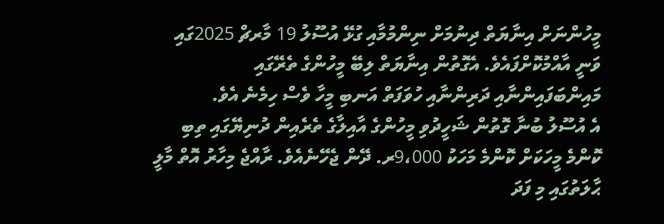މީހުންނަށް އިނާޔަތް ދިނުމަށް ނިންމުމާއި ގުޅޭ އުސޫލު 19 މާރޗް 2025ގައި ވަނީ އާއްމުކޮށްފައެވެ. އެގޮތުން އިނާޔަތް ލިބޭ މީހުންގެ ތެރޭގައި މައިންބަފައިންނާއި ދަރިންނާއި ހުވަފަތް އަނބި މީހާ ވެސް ހިމެނެ އެވެ.
އެ އުސޫލު ބުނާ ގޮތުން ޝަހީދުވި މީހުންގެ އާއިލާގެ ތެރެއިން ދުނިޔޭގައި ތިބި ކޮންމެ މީހަކަށް ކޮންމެ މަހަކު 9،000ރ. ދޭން ޖެހޭނެއެވެ. ރާއްޖެ މިހާރު އޮތް މާލީ ޙާލަތުގައި މި ފަދަ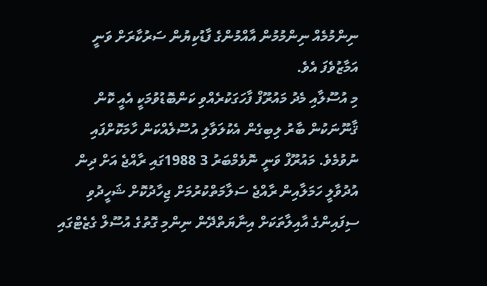ނިންމުމެއް ނިންމުމުން އާއްމުންގެ ފާޑުކިޔުން ސަރުކާރަށް ވަނީ އަމާޒުވެފަ އެވެ.
މި އުސޫލާއި މެދު މައުރޫފް ފާހަގަކުރެއްވި ކަންބޮޑުވުމަކީ އެއީ ކޮން ޤާނޫނަކުން ބާރު ލިބިގެން އެކުލަވާލި އުސޫލެއްކަން ހާމަކޮށްފައި ނުވުމެވެ. މައުރޫފް ވަނީ ނޮވެމްބަރު 3 1988ގައި ރާއްޖެ އަށް ދިން އުދުވާލީ ހަމަލާއިން ރާއްޖެ ސަލާމަތްކުރުމަށް ޖިހާދުކޮށް ޝަހީދުވި ސިފައިންގެ އާއިލާތަކަށް އިނާޔަތްދޭން ނިންމި ގޮތުގެ އުސޫލް ގެޒެޓްގައި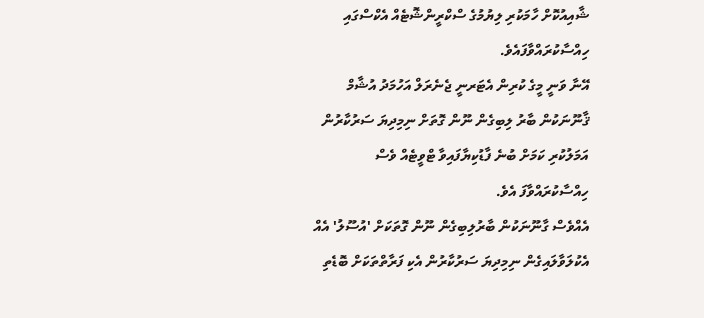ޝާއިއުކޮށް ހާމަކުރި ލިޔުމުގެ ސްކްރީންޝޮޓެއް އެކްސްގައި ހިއްސާކުރައްވާފައެވެ.
އޭނާ ވަނީ މީގެ ކުރިން އެޓަރނީ ޖެނެރަލް އަހުމަދު އުޝާމް ޤާނޫނަކުން ބާރު ލިބިގެން ނޫން ގޮތަށް ނިމިދިޔަ ސަރުކާރުން އަމަލުކުރި ކަމަށް ބުނެ ފާޑުކިޔާފައިވާ ޓްވީޓެއް ވެސް ހިއްސާކުރައްވާފަ އެވެ.
އެއްވެސް ގާނޫނަކުން ބާރުލިބިގެން ނޫން ގޮތަކަށް 'އުސޫލު' އެއް އެކުލަވާލައިގެން ނިމިދިޔަ ސަރުކާރުން އެކި ފަރާތްތަކަށް ބޮޑެތި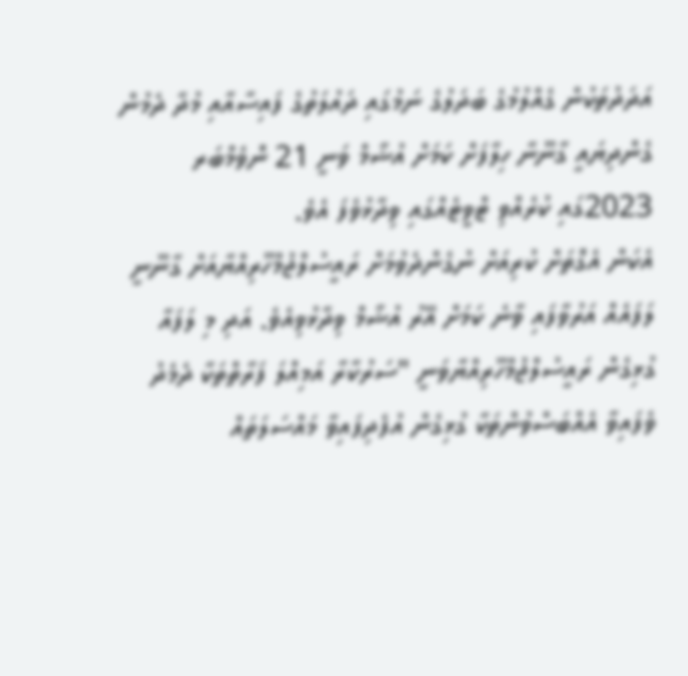އަދަދުތަކުން ގެއްލުމުގެ ބަދަލުގެ ނަމުގައި ދައުލަތުގެ ފައިސާއާއި މުދާ ދެމުން ގެންދިޔައީ ގާނޫނާ ހިލާފަށް ކަމަށް އުޝާމް ވަނީ 21 ނޮވެމްބަރ 2023ގައި ކުރެއްވި ޓްވީޓެއްގައި ވިދާޅުވެފަ އެވެ.
އެކަން އެގޮތަށް ކުރިއަށް ނުގެންދެވުމަށް ރައީސުލްޖުމްހޫރިއްޔާއަށް ގާނޫނީ ލަފައެއް އަރުވާފައި ވާނެ ކަމަށް އޭރު އުޝާމް ވިދާޅުވިއެވެ. އަދި މި ލަފައާ ގުޅިގެން ރައީސުލްޖުމްހޫރިއްޔާވަނީ "ސަރުކާރާ އަމިއްލަ ފަރާތްތަކާ ދެމެދު ވެފައިވާ އެއްބަސްވުންތަކާ ގުޅިގެން އުފެދިފައިވާ މައްސަލަތައް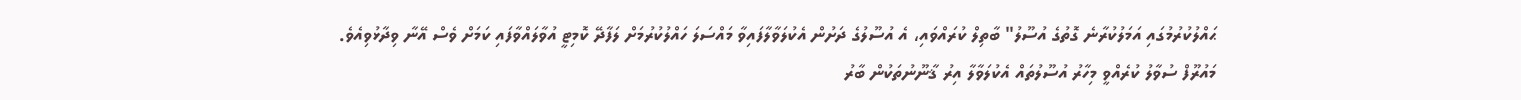ޙައްލުކުރުމުގައި އަމަލުކުރާނެ ގޮތުގެ އުސޫލު" ބާތިލް ކުރައްވައި، އެ އުސޫލުގެ ދަށުން އެކުލަވާލާފައިވާ މައްސަލަ ހައްލުކުރުމަށް ލަފާދޭ ކޮމިޓީ އުވާލައްވާފައި ކަމަށް ވެސް އޭނާ ވިދާޅުވިއެވެ.
މައުރޫފް ސުވާލު ކުރެއްވީ މިހާރު އުސޫލުތައް އެކުލަވާލާ އިރު ޤާނޫނުތަކުން ބާރު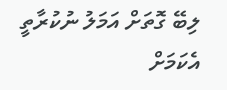ލިބޭ ގޮތަށް އަމަލު ނުކުރާތީ އެކަމަށް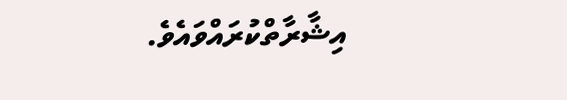އިޝާރާތްކުރައްވައެވެ.